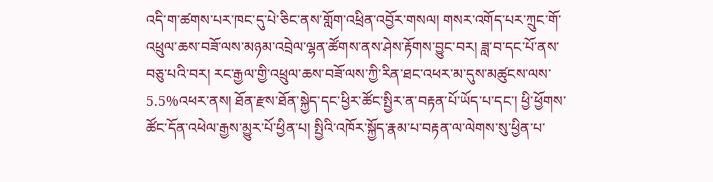འདི་ག་ཚགས་པར་ཁང་དུ་པེ་ཅིང་ནས་གློག་འཕྲིན་འབྱོར་གསལ། གསར་འགོད་པར་ཀྲུང་གོ་འཕྲུལ་ཆས་བཟོ་ལས་མཉམ་འབྲེལ་ལྷན་ཚོགས་ནས་ཤེས་རྟོགས་བྱུང་བར། ཟླ་བ་དང་པོ་ནས་བཅུ་པའི་བར། རང་རྒྱལ་གྱི་འཕྲུལ་ཆས་བཟོ་ལས་ཀྱི་རིན་ཐང་འཕར་མ་དུས་མཚུངས་ལས་5.5%འཕར་ནས། ཐོན་རྫས་ཐོན་སྐྱེད་དང་ཕྱིར་ཚོང་སྤྱིར་ན་བརྟན་པོ་ཡོད་པ་དང་། ཕྱི་ཕྱོགས་ཚོང་དོན་འཕེལ་རྒྱས་མྱུར་པོ་ཕྱིན་པ། སྤྱིའི་འཁོར་སྐྱོད་རྣམ་པ་བརྟན་ལ་ལེགས་སུ་ཕྱིན་པ་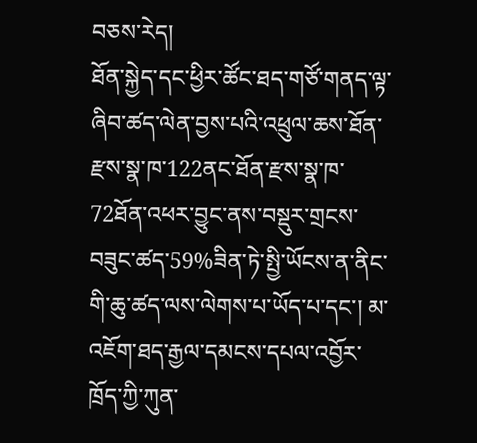བཅས་རེད།
ཐོན་སྐྱེད་དང་ཕྱིར་ཚོང་ཐད་གཙོ་གནད་ལྟ་ཞིབ་ཚད་ལེན་བྱས་པའི་འཕྲུལ་ཆས་ཐོན་རྫས་སྣ་ཁ་122ནང་ཐོན་རྫས་སྣ་ཁ་72ཐོན་འཕར་བྱུང་ནས་བསྡུར་གྲངས་བཟུང་ཚད་59%ཟིན་ཏེ་སྤྱི་ཡོངས་ན་ནིང་གི་ཆུ་ཚད་ལས་ལེགས་པ་ཡོད་པ་དང་། མ་འཇོག་ཐད་རྒྱལ་དམངས་དཔལ་འབྱོར་ཁྲོད་ཀྱི་ཀུན་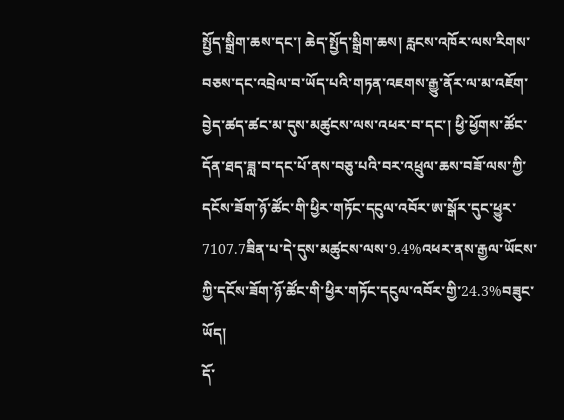སྤྱོད་སྒྲིག་ཆས་དང་། ཆེད་སྤྱོད་སྒྲིག་ཆས། རླངས་འཁོར་ལས་རིགས་བཅས་དང་འབྲེལ་བ་ཡོད་པའི་གཏན་འཇགས་རྒྱུ་ནོར་ལ་མ་འཇོག་བྱེད་ཚད་ཚང་མ་དུས་མཚུངས་ལས་འཕར་བ་དང་། ཕྱི་ཕྱོགས་ཚོང་དོན་ཐད་ཟླ་བ་དང་པོ་ནས་བཅུ་པའི་བར་འཕྲུལ་ཆས་བཟོ་ལས་ཀྱི་དངོས་ཟོག་ཉོ་ཚོང་གི་ཕྱིར་གཏོང་དངུལ་འབོར་ཨ་སྒོར་དུང་ཕྱུར་7107.7ཟིན་པ་དེ་དུས་མཚུངས་ལས་9.4%འཕར་ནས་རྒྱལ་ཡོངས་ཀྱི་དངོས་ཟོག་ཉོ་ཚོང་གི་ཕྱིར་གཏོང་དངུལ་འབོར་གྱི་24.3%བཟུང་ཡོད།
དོ་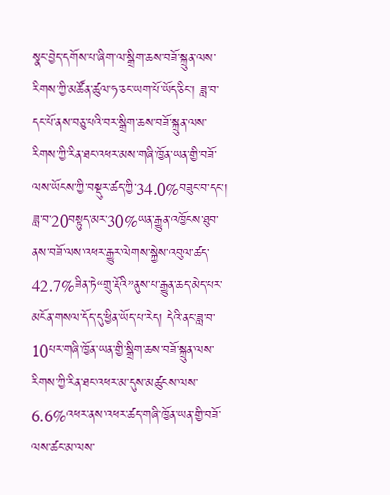སྣང་བྱེད་དགོས་པ་ཞིག་ལ་སྒྲིག་ཆས་བཟོ་སྐྲུན་ལས་རིགས་ཀྱི་མཚོན་ཚུལ་ཧ་ཅང་ཡག་པོ་ཡོད་ཅིང་། ཟླ་བ་དང་པོ་ནས་བཅུ་པའི་བར་སྒྲིག་ཆས་བཟོ་སྐྲུན་ལས་རིགས་ཀྱི་རིན་ཐང་འཕར་མས་གཞི་ཁྱོན་ཡན་གྱི་བཟོ་ལས་ཡོངས་ཀྱི་བསྡུར་ཚད་ཀྱི་34.0%བཟུང་བ་དང་། ཟླ་བ་20བསྟུད་མར་30%ཡན་རྒྱུན་འཁྱོངས་ཐུབ་ནས་བཟོ་ལས་འཕར་རྒྱུར་ལེགས་སྐྱེས་འབུལ་ཚད་42.7%ཟིན་ཏེ“གྲུ་རྡོའི”ནུས་པ་རྒྱུན་ཆད་མེད་པར་མངོན་གསལ་དོད་དུ་ཕྱིན་ཡོད་པ་རེད། དེའི་ནང་ཟླ་བ་10པར་གཞི་ཁྱོན་ཡན་གྱི་སྒྲིག་ཆས་བཟོ་སྐྲུན་ལས་རིགས་ཀྱི་རིན་ཐང་འཕར་མ་དུས་མཚུངས་ལས་6.6%འཕར་ནས་འཕར་ཚད་གཞི་ཁྱོན་ཡན་གྱི་བཟོ་ལས་ཚང་མ་ལས་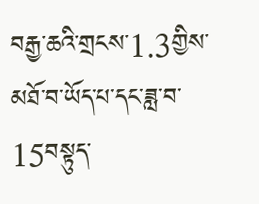བརྒྱ་ཆའི་གྲངས་1.3གྱིས་མཐོ་བ་ཡོད་པ་དང་ཟླ་བ་15བསྟུད་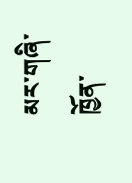མར་གཞི་ཁྱོན་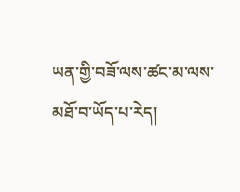ཡན་གྱི་བཟོ་ལས་ཚང་མ་ལས་མཐོ་བ་ཡོད་པ་རེད།